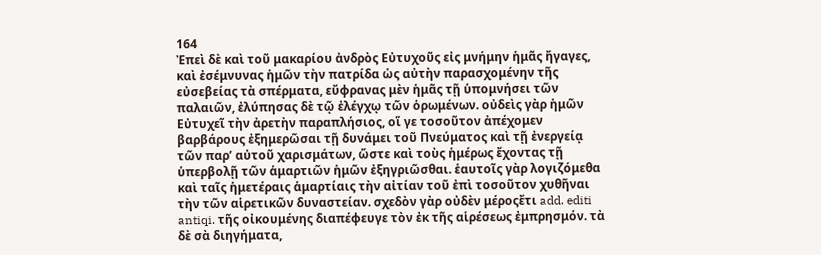164
Ἐπεὶ δὲ καὶ τοῦ μακαρίου ἀνδρὸς Εὐτυχοῦς εἰς μνήμην ἡμᾶς ἤγαγες, καὶ ἐσέμνυνας ἡμῶν τὴν πατρίδα ὡς αὐτὴν παρασχομένην τῆς εὐσεβείας τὰ σπέρματα, εὔφρανας μὲν ἡμᾶς τῇ ὑπομνήσει τῶν παλαιῶν, ἐλύπησας δὲ τῷ ἐλέγχῳ τῶν ὁρωμένων. οὐδεὶς γὰρ ἡμῶν Εὐτυχεῖ τὴν ἀρετὴν παραπλήσιος, οἵ γε τοσοῦτον ἀπέχομεν βαρβάρους ἐξημερῶσαι τῇ δυνάμει τοῦ Πνεύματος καὶ τῇ ἐνεργείᾳ τῶν παρʼ αὐτοῦ χαρισμάτων, ὥστε καὶ τοὺς ἡμέρως ἔχοντας τῇ ὑπερβολῇ τῶν ἁμαρτιῶν ἡμῶν ἐξηγριῶσθαι. ἑαυτοῖς γὰρ λογιζόμεθα καὶ ταῖς ἡμετέραις ἁμαρτίαις τὴν αἰτίαν τοῦ ἐπὶ τοσοῦτον χυθῆναι τὴν τῶν αἱρετικῶν δυναστείαν. σχεδὸν γὰρ οὐδὲν μέροςἔτι add. editi antiqi. τῆς οἰκουμένης διαπέφευγε τὸν ἐκ τῆς αἱρέσεως ἐμπρησμόν. τὰ δὲ σὰ διηγήματα,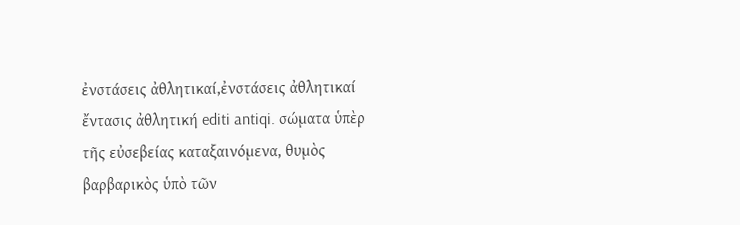ἐνστάσεις ἀθλητικαί,ἐνστάσεις ἀθλητικαί ἔντασις ἀθλητική editi antiqi. σώματα ὑπὲρ τῆς εὐσεβείας καταξαινόμενα, θυμὸς βαρβαρικὸς ὑπὸ τῶν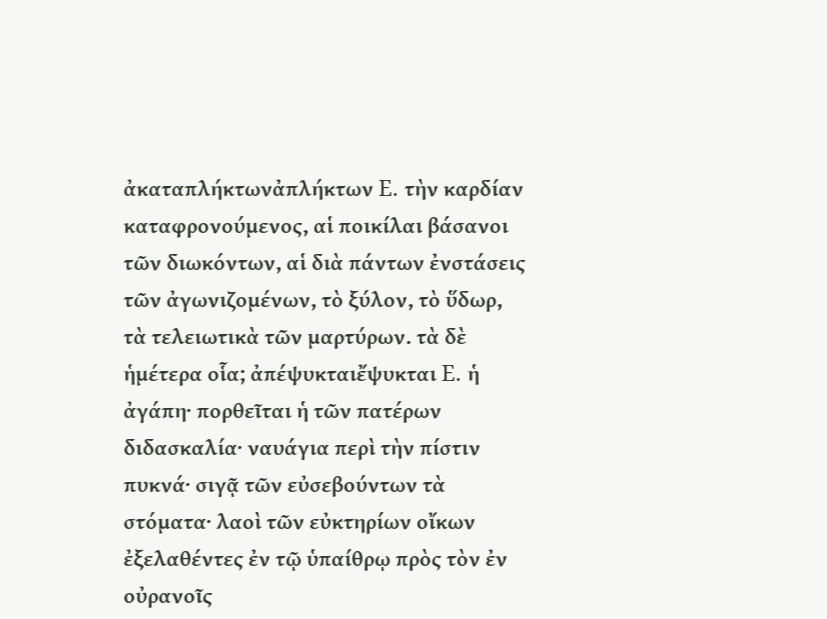ἀκαταπλήκτωνἀπλήκτων E. τὴν καρδίαν καταφρονούμενος, αἱ ποικίλαι βάσανοι τῶν διωκόντων, αἱ διὰ πάντων ἐνστάσεις τῶν ἀγωνιζομένων, τὸ ξύλον, τὸ ὕδωρ, τὰ τελειωτικὰ τῶν μαρτύρων. τὰ δὲ ἡμέτερα οἷα; ἀπέψυκταιἔψυκται E. ἡ ἀγάπη· πορθεῖται ἡ τῶν πατέρων διδασκαλία· ναυάγια περὶ τὴν πίστιν πυκνά· σιγᾷ τῶν εὐσεβούντων τὰ στόματα· λαοὶ τῶν εὐκτηρίων οἴκων ἐξελαθέντες ἐν τῷ ὑπαίθρῳ πρὸς τὸν ἐν οὐρανοῖς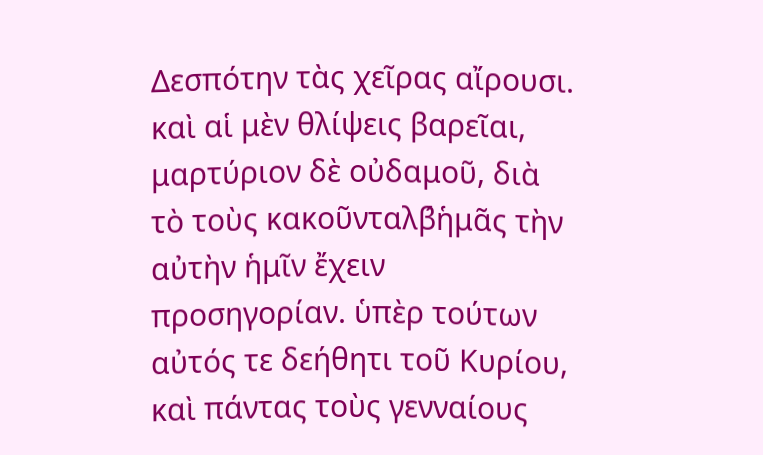Δεσπότην τὰς χεῖρας αἴρουσι. καὶ αἱ μὲν θλίψεις βαρεῖαι, μαρτύριον δὲ οὐδαμοῦ, διὰ τὸ τοὺς κακοῦνταλβ́ἡμᾶς τὴν αὐτὴν ἡμῖν ἔχειν προσηγορίαν. ὑπὲρ τούτων αὐτός τε δεήθητι τοῦ Κυρίου, καὶ πάντας τοὺς γενναίους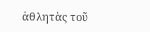ἀθλητὰς τοῦ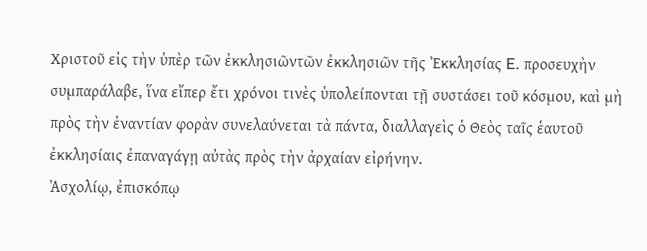Χριστοῦ εἰς τὴν ὑπὲρ τῶν ἐκκλησιῶντῶν ἐκκλησιῶν τῆς Ἐκκλησίας E. προσευχὴν συμπαράλαβε, ἵνα εἴπερ ἔτι χρόνοι τινὲς ὑπολείπονται τῇ συστάσει τοῦ κόσμου, καὶ μὴ πρὸς τὴν ἐναντίαν φορὰν συνελαύνεται τὰ πάντα, διαλλαγεὶς ὁ Θεὸς ταῖς ἑαυτοῦ ἐκκλησίαις ἐπαναγάγῃ αὐτὰς πρὸς τὴν ἀρχαίαν εἰρήνην.
Ἀσχολίῳ, ἐπισκόπῳ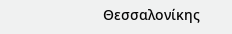Θεσσαλονίκης